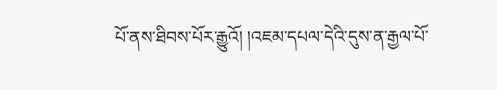པོ་ནས་ཐིབས་པོར་རྒྱུའོ། །འཇམ་དཔལ་དེའི་དུས་ན་རྒྱལ་པོ་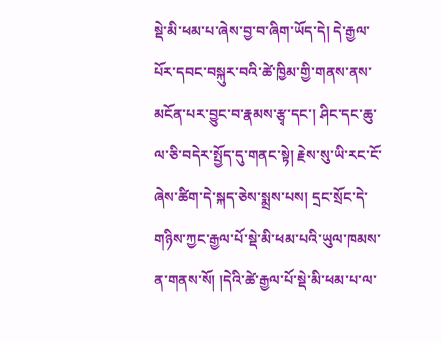སྡེ་མི་ཕམ་པ་ཞེས་བྱ་བ་ཞིག་ཡོད་དེ། དེ་རྒྱལ་པོར་དབང་བསྐུར་བའི་ཚེ་ཁྱིམ་གྱི་གནས་ནས་མངོན་པར་བྱུང་བ་རྣམས་རྩྭ་དང་། ཤིང་དང་ཆུ་ལ་ཅི་བདེར་སྤྱོད་དུ་གནང་སྟེ། རྗེས་སུ་ཡི་རང་ངོ་ཞེས་ཚིག་དེ་སྐད་ཅེས་སྨྲས་པས། དྲང་སྲོང་དེ་གཉིས་ཀྱང་རྒྱལ་པོ་སྡེ་མི་ཕམ་པའི་ཡུལ་ཁམས་ན་གནས་སོ། །དེའི་ཚེ་རྒྱལ་པོ་སྡེ་མི་ཕམ་པ་ལ་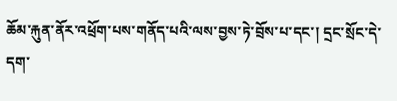ཆོམ་རྐུན་ནོར་འཕྲོག་པས་གནོད་པའི་ལས་བྱས་ཏེ་བྲོས་པ་དང་། དྲང་སྲོང་དེ་དག་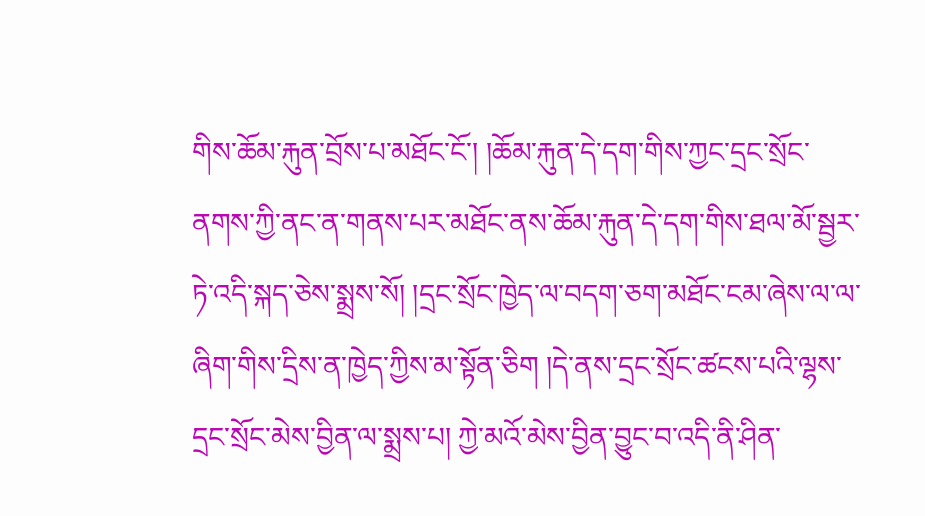གིས་ཆོམ་རྐུན་བྲོས་པ་མཐོང་ངོ་། །ཆོམ་རྐུན་དེ་དག་གིས་ཀྱང་དྲང་སྲོང་ནགས་ཀྱི་ནང་ན་གནས་པར་མཐོང་ནས་ཆོམ་རྐུན་དེ་དག་གིས་ཐལ་མོ་སྦྱར་ཏེ་འདི་སྐད་ཅེས་སྨྲས་སོ། །དྲང་སྲོང་ཁྱེད་ལ་བདག་ཅག་མཐོང་ངམ་ཞེས་ལ་ལ་ཞིག་གིས་དྲིས་ན་ཁྱེད་ཀྱིས་མ་སྟོན་ཅིག །དེ་ནས་དྲང་སྲོང་ཚངས་པའི་ལྷས་དྲང་སྲོང་མེས་བྱིན་ལ་སྨྲས་པ། ཀྱེ་མའོ་མེས་བྱིན་བྱུང་བ་འདི་ནི་ཤིན་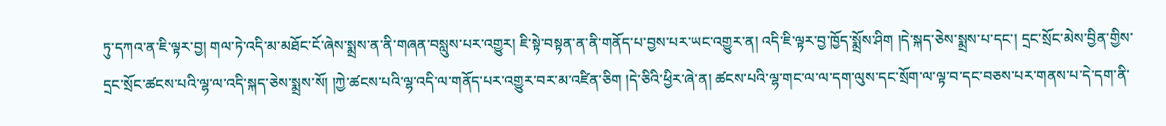ཏུ་དཀའ་ན་ཇི་ལྟར་བྱ། གལ་ཏེ་འདི་མ་མཐོང་ངོ་ཞེས་སྨྲས་ན་ནི་གཞན་བསླུས་པར་འགྱུར། ཇི་སྟེ་བསྟན་ན་ནི་གནོད་པ་བྱས་པར་ཡང་འགྱུར་ན། འདི་ཇི་ལྟར་བྱ་ཁྱོད་སྨྲོས་ཤིག །དེ་སྐད་ཅེས་སྨྲས་པ་དང་། དྲང་སྲོང་མེས་བྱིན་གྱིས་དྲང་སྲོང་ཚངས་པའི་ལྷ་ལ་འདི་སྐད་ཅེས་སྨྲས་སོ། །ཀྱེ་ཚངས་པའི་ལྷ་འདི་ལ་གནོད་པར་འགྱུར་བར་མ་འཛིན་ཅིག །དེ་ཅིའི་ཕྱིར་ཞེ་ན། ཚངས་པའི་ལྷ་གང་ལ་ལ་དག་ལུས་དང་སྲོག་ལ་ལྟ་བ་དང་བཅས་པར་གནས་པ་དེ་དག་ནི་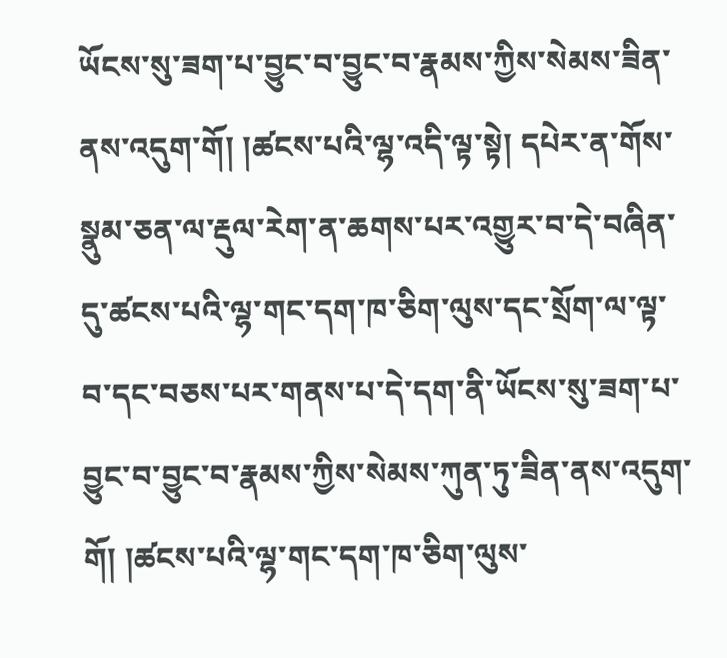ཡོངས་སུ་ཟག་པ་བྱུང་བ་བྱུང་བ་རྣམས་ཀྱིས་སེམས་ཟིན་ནས་འདུག་གོ། །ཚངས་པའི་ལྷ་འདི་ལྟ་སྟེ། དཔེར་ན་གོས་སྣུམ་ཅན་ལ་རྡུལ་རེག་ན་ཆགས་པར་འགྱུར་བ་དེ་བཞིན་དུ་ཚངས་པའི་ལྷ་གང་དག་ཁ་ཅིག་ལུས་དང་སྲོག་ལ་ལྟ་བ་དང་བཅས་པར་གནས་པ་དེ་དག་ནི་ཡོངས་སུ་ཟག་པ་བྱུང་བ་བྱུང་བ་རྣམས་ཀྱིས་སེམས་ཀུན་ཏུ་ཟིན་ནས་འདུག་གོ། །ཚངས་པའི་ལྷ་གང་དག་ཁ་ཅིག་ལུས་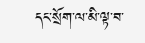དང་སྲོག་ལ་མི་ལྟ་བ་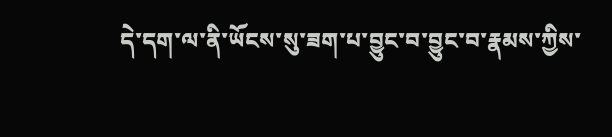དེ་དག་ལ་ནི་ཡོངས་སུ་ཟག་པ་བྱུང་བ་བྱུང་བ་རྣམས་ཀྱིས་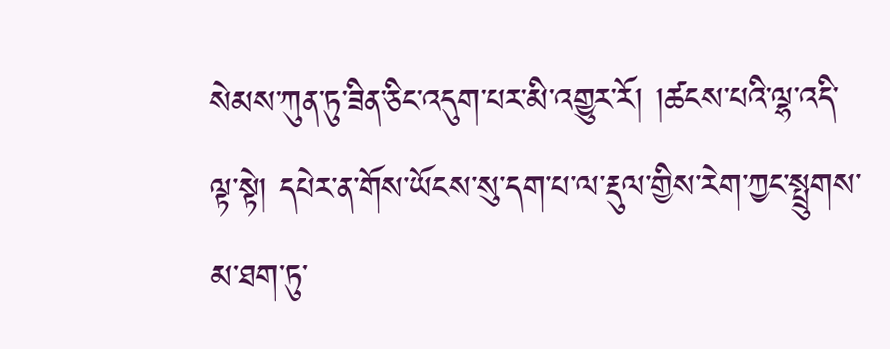སེམས་ཀུན་ཏུ་ཟིན་ཅིང་འདུག་པར་མི་འགྱུར་རོ། །ཚངས་པའི་ལྷ་འདི་ལྟ་སྟེ། དཔེར་ན་གོས་ཡོངས་སུ་དག་པ་ལ་རྡུལ་གྱིས་རེག་ཀྱང་སྤྲུགས་མ་ཐག་ཏུ་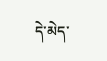དེ་མེད་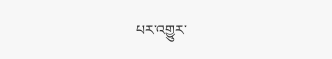པར་འགྱུར་